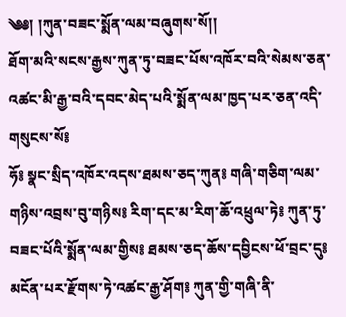༄༅། །ཀུན་བཟང་སྨོན་ལམ་བཞུགས་སོ།།
ཐོག་མའི་སངས་རྒྱས་ཀུན་ཏུ་བཟང་པོས་འཁོར་བའི་སེམས་ཅན་འཚང་མི་རྒྱ་བའི་དབང་མེད་པའི་སྨོན་ལམ་ཁྱད་པར་ཅན་འདི་གསུངས་སོ༔
ཧོ༔ སྣང་སྲིད་འཁོར་འདས་ཐམས་ཅད་ཀུན༔ གཞི་གཅིག་ལམ་གཉིས་འབྲས་བུ་གཉིས༔ རིག་དང་མ་རིག་ཆོ་འཕྲུལ་ཏེ༔ ཀུན་ཏུ་བཟང་པོའི་སྨོན་ལམ་གྱིས༔ ཐམས་ཅད་ཆོས་དབྱིངས་ཕོ་བྲང་དུ༔ མངོན་པར་རྫོགས་ཏེ་འཚང་རྒྱ་ཤོག༔ ཀུན་གྱི་གཞི་ནི་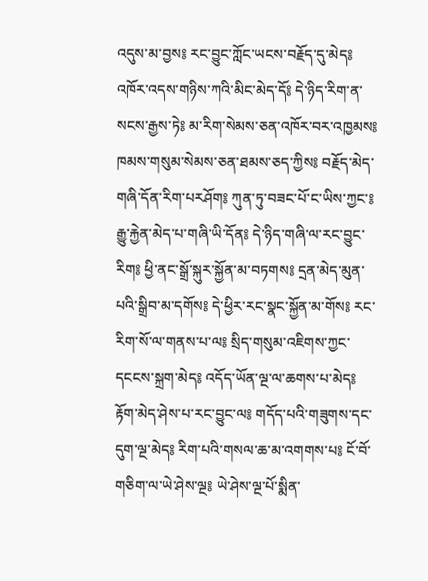འདུས་མ་བྱས༔ རང་བྱུང་ཀློང་ཡངས་བརྗོད་དུ་མེད༔ འཁོར་འདས་གཉིས་ཀའི་མིང་མེད་དོ༔ དེ་ཉིད་རིག་ན་སངས་རྒྱས་ཏེ༔ མ་རིག་སེམས་ཅན་འཁོར་བར་འཁྱམས༔ ཁམས་གསུམ་སེམས་ཅན་ཐམས་ཅད་ཀྱིས༔ བརྗོད་མེད་གཞི་དོན་རིག་པརཤོག༔ ཀུན་ཏུ་བཟང་པོ་ང་ཡིས་ཀྱང་༔ རྒྱུ་རྐྱེན་མེད་པ་གཞི་ཡི་དོན༔ དེ་ཉིད་གཞི་ལ་རང་བྱུང་རིག༔ ཕྱི་ནང་སྒྲོ་སྐུར་སྐྱོན་མ་བཏགས༔ དྲན་མེད་མུན་པའི་སྒྲིབ་མ་དགོས༔ དེ་ཕྱིར་རང་སྣང་སྐྱོན་མ་གོས༔ རང་རིག་སོ་ལ་གནས་པ་ལ༔ སྲིད་གསུམ་འཇིགས་ཀྱང་དངངས་སྐྲག་མེད༔ འདོད་ཡོན་ལྔ་ལ་ཆགས་པ་མེད༔ རྟོག་མེད་ཤེས་པ་རང་བྱུང་ལ༔ གདོད་པའི་གཟུགས་དང་དུག་ལྔ་མེད༔ རིག་པའི་གསལ་ཆ་མ་འགགས་པ༔ ངོ་བོ་གཅིག་ལ་ཡེ་ཤེས་ལྔ༔ ཡེ་ཤེས་ལྔ་པོ་སྨིན་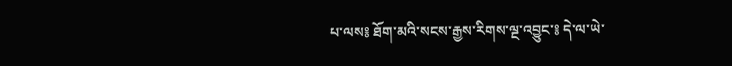པ་ལས༔ ཐོག་མའི་སངས་རྒྱས་རིགས་ལྔ་འབྱུང་༔ དེ་ལ་ཡེ་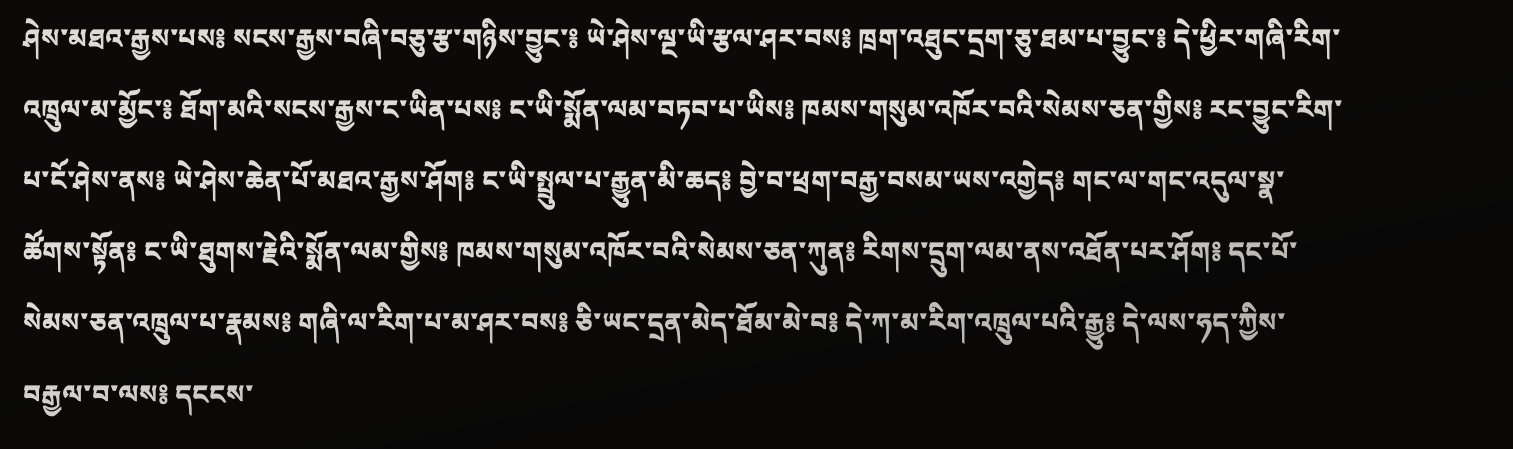ཤེས་མཐའ་རྒྱས་པས༔ སངས་རྒྱས་བཞི་བཅུ་རྩ་གཉིས་བྱུང་༔ ཡེ་ཤེས་ལྔ་ཡི་རྩལ་ཤར་བས༔ ཁྲག་འཐུང་དྲག་ཅུ་ཐམ་པ་བྱུང་༔ དེ་ཕྱིར་གཞི་རིག་འཁྲུལ་མ་མྱོང་༔ ཐོག་མའི་སངས་རྒྱས་ང་ཡིན་པས༔ ང་ཡི་སྨོན་ལམ་བཏབ་པ་ཡིས༔ ཁམས་གསུམ་འཁོར་བའི་སེམས་ཅན་གྱིས༔ རང་བྱུང་རིག་པ་ངོ་ཤེས་ནས༔ ཡེ་ཤེས་ཆེན་པོ་མཐའ་རྒྱས་ཤོག༔ ང་ཡི་སྤྲུལ་པ་རྒྱུན་མི་ཆད༔ བྱེ་བ་ཕྲག་བརྒྱ་བསམ་ཡས་འགྱེད༔ གང་ལ་གང་འདུལ་སྣ་ཚོགས་སྟོན༔ ང་ཡི་ཐུགས་རྗེའི་སྨོན་ལམ་གྱིས༔ ཁམས་གསུམ་འཁོར་བའི་སེམས་ཅན་ཀུན༔ རིགས་དྲུག་ལམ་ནས་འཐོན་པར་ཤོག༔ དང་པོ་སེམས་ཅན་འཁྲུལ་པ་རྣམས༔ གཞི་ལ་རིག་པ་མ་ཤར་བས༔ ཅི་ཡང་དྲན་མེད་ཐོམ་མེ་བ༔ དེ་ཀ་མ་རིག་འཁྲུལ་པའི་རྒྱུ༔ དེ་ལས་ཧད་ཀྱིས་བརྒྱལ་བ་ལས༔ དངངས་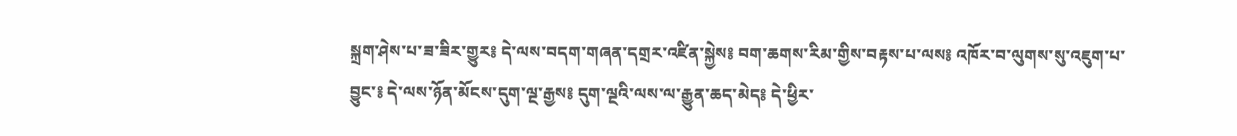སྐྲག་ཤེས་པ་ཟ་ཟིར་གྱུར༔ དེ་ལས་བདག་གཞན་དགྲར་འཛིན་སྐྱེས༔ བག་ཆགས་རིམ་གྱིས་བརྟས་པ་ལས༔ འཁོར་བ་ལུགས་སུ་འཇུག་པ་བྱུང་༔ དེ་ལས་ཉོན་མོངས་དུག་ལྔ་རྒྱས༔ དུག་ལྔའི་ལས་ལ་རྒྱུན་ཆད་མེད༔ དེ་ཕྱིར་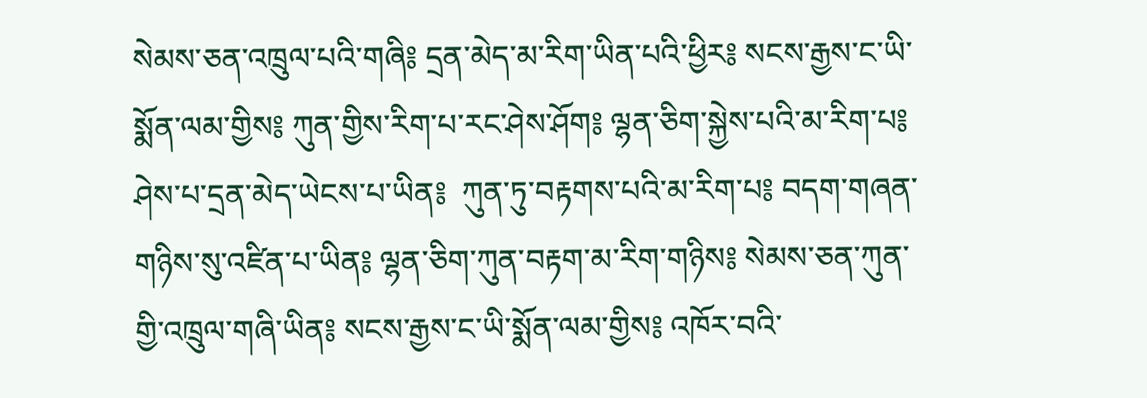སེམས་ཅན་འཁྲུལ་པའི་གཞི༔ དྲན་མེད་མ་རིག་ཡིན་པའི་ཕྱིར༔ སངས་རྒྱས་ང་ཡི་སྨོན་ལམ་གྱིས༔ ཀུན་གྱིས་རིག་པ་རང་ཤེས་ཤོག༔ ལྷན་ཅིག་སྐྱེས་པའི་མ་རིག་པ༔ ཤེས་པ་དྲན་མེད་ཡེངས་པ་ཡིན༔  ཀུན་ཏུ་བརྟགས་པའི་མ་རིག་པ༔ བདག་གཞན་གཉིས་སུ་འཛིན་པ་ཡིན༔ ལྷན་ཅིག་ཀུན་བརྟག་མ་རིག་གཉིས༔ སེམས་ཅན་ཀུན་གྱི་འཁྲུལ་གཞི་ཡིན༔ སངས་རྒྱས་ང་ཡི་སྨོན་ལམ་གྱིས༔ འཁོར་བའི་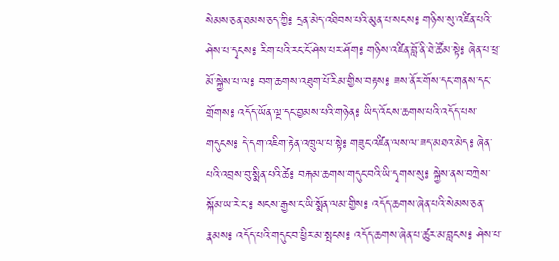སེམས་ཅན་ཐམས་ཅད་ཀྱི༔ དྲན་མེད་འཐིབས་པའི་མུན་པ་སངས༔ གཉིས་སུ་འཛིན་པའི་ཤེས་པ་དྭངས༔ རིག་པའི་རང་ངོ་ཤེས་པར་ཤོག༔ གཉིས་འཛིན་བློ་ནི་ཐེ་ཚོམ་སྟེ༔ ཞེན་པ་ཕྲ་མོ་སྐྱེས་པ་ལ༔ བག་ཆགས་འཐུག་པོ་རིམ་གྱིས་བརྟས༔ ཟས་ནོར་གོས་དང་གནས་དང་གྲོགས༔ འདོད་ཡོན་ལྔ་དང་བྱམས་པའི་གཉེན༔ ཡིད་འོངས་ཆགས་པའི་འདོད་པས་གདུངས༔ དེ་དག་འཇིག་རྟེན་འཁྲུལ་པ་སྟེ༔ གཟུང་འཛིན་ལས་ལ་ཟད་མཐའ་མེད༔ ཞེན་པའི་འབྲས་བུ་སྨིན་པའི་ཚེ༔ བརྐམ་ཆགས་གདུང་བའི་ཡི་དྭགས་སུ༔ སྐྱེས་ནས་བཀྲེས་སྐོམ་ཡ་རེ་ང་༔ སངས་རྒྱས་ང་ཡི་སྨོན་ལམ་གྱིས༔ འདོད་ཆགས་ཞེན་པའི་སེམས་ཅན་རྣམས༔ འདོད་པའི་གདུང་བ་ཕྱིར་མ་སྤངས༔ འདོད་ཆགས་ཞེན་པ་ཚུར་མ་བླངས༔ ཤེས་པ་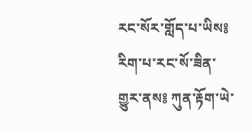རང་སོར་གློད་པ་ཡིས༔ རིག་པ་རང་སོ་ཟིན་གྱུར་ནས༔ ཀུན་རྟོག་ཡེ་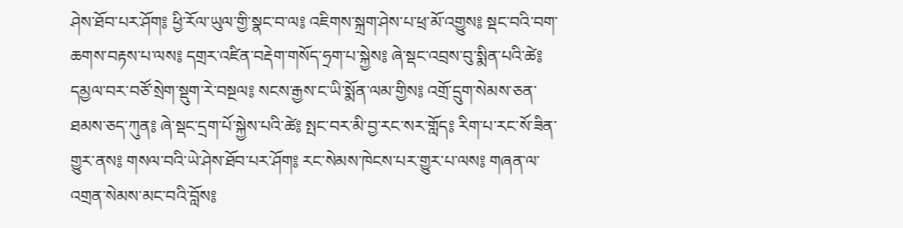ཤེས་ཐོབ་པར་ཤོག༔ ཕྱི་རོལ་ཡུལ་གྱི་སྣང་བ་ལ༔ འཇིགས་སྐྲག་ཤེས་པ་ཕྲ་མོ་འགྱུས༔ སྡང་བའི་བག་ཆགས་བརྟས་པ་ལས༔ དགྲར་འཛིན་བརྡེག་གསོད་ཧྲག་པ་སྐྱེས༔ ཞེ་སྡང་འབྲས་བུ་སྨིན་པའི་ཚེ༔ དམྱལ་བར་བཙོ་སྲེག་སྡུག་རེ་བསྔལ༔ སངས་རྒྱས་ང་ཡི་སྨོན་ལམ་གྱིས༔ འགྲོ་དྲུག་སེམས་ཅན་ཐམས་ཅད་ཀུན༔ ཞེ་སྡང་དྲག་པོ་སྐྱེས་པའི་ཚེ༔ སྤང་བར་མི་བྱ་རང་སར་གློད༔ རིག་པ་རང་སོ་ཟིན་གྱུར་ནས༔ གསལ་བའི་ཡེ་ཤེས་ཐོབ་པར་ཤོག༔ རང་སེམས་ཁེངས་པར་གྱུར་པ་ལས༔ གཞན་ལ་འགྲན་སེམས་མང་བའི་བློས༔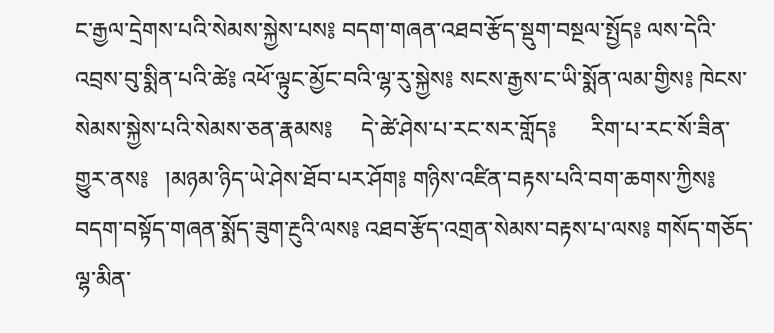ང་རྒྱལ་དྲེགས་པའི་སེམས་སྐྱེས་པས༔ བདག་གཞན་འཐབ་རྩོད་སྡུག་བསྔལ་སྤྱོད༔ ལས་དེའི་འབྲས་བུ་སྨིན་པའི་ཚེ༔ འཕོ་ལྟུང་མྱོང་བའི་ལྷ་རུ་སྐྱེས༔ སངས་རྒྱས་ང་ཡི་སྨོན་ལམ་གྱིས༔ ཁེངས་སེམས་སྐྱེས་པའི་སེམས་ཅན་རྣམས༔     དེ་ཚེ་ཤེས་པ་རང་སར་གློད༔      རིག་པ་རང་སོ་ཟིན་གྱུར་ནས༔   །མཉམ་ཉིད་ཡེ་ཤེས་ཐོབ་པར་ཤོག༔ གཉིས་འཛིན་བརྟས་པའི་བག་ཆགས་ཀྱིས༔ བདག་བསྟོད་གཞན་སྨོད་ཟུག་རྔུའི་ལས༔ འཐབ་རྩོད་འགྲན་སེམས་བརྟས་པ་ལས༔ གསོད་གཅོད་ལྷ་མིན་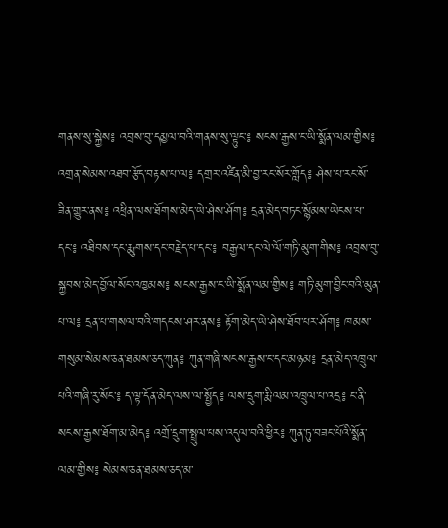གནས་སུ་སྐྱེས༔ འབྲས་བུ་དམྱལ་བའི་གནས་སུ་ལྟུང་༔ སངས་རྒྱས་ང་ཡི་སྨོན་ལམ་གྱིས༔ འགྲན་སེམས་འཐབ་རྩོད་བརྟས་པ་ལ༔ དགྲར་འཛིན་མི་བྱ་རང་སོར་གློད༔ ཤེས་པ་རང་སོ་ཟིན་གྱུར་ནས༔ འཕྲིན་ལས་ཐོགས་མེད་ཡེ་ཤེས་ཤོག༔ དྲན་མེད་བཏང་སྙོམས་ཡེངས་པ་དང་༔ འཐིབས་དང་རྨུགས་དང་བརྗེད་པ་དང་༔ བརྒྱལ་དང་ལེ་ལོ་གཏི་མུག་གིས༔ འབྲས་བུ་སྐྱབས་མེད་བྱོལ་སོང་འཁྱམས༔ སངས་རྒྱས་ང་ཡི་སྨོན་ལམ་གྱིས༔ གཏི་མུག་བྱིང་བའི་མུན་པ་ལ༔ དྲན་པ་གསལ་བའི་གདངས་ཤར་ནས༔ རྟོག་མེད་ཡེ་ཤེས་ཐོབ་པར་ཤོག༔ ཁམས་གསུམ་སེམས་ཅན་ཐམས་ཅད་ཀུན༔ ཀུན་གཞི་སངས་རྒྱས་ང་དང་མཉམ༔ དྲན་མེད་འཁྲུལ་པའི་གཞི་རུ་སོང་༔ ད་ལྟ་དོན་མེད་ལས་ལ་སྤྱོད༔ ལས་དྲུག་རྨི་ལམ་འཁྲུལ་པ་འདྲ༔ ང་ནི་སངས་རྒྱས་ཐོག་མ་མེད༔ འགྲོ་དྲུག་སྤྲུལ་པས་འདུལ་བའི་ཕྱིར༔ ཀུན་ཏུ་བཟང་པོའི་སྨོན་ལམ་གྱིས༔ སེམས་ཅན་ཐམས་ཅད་མ་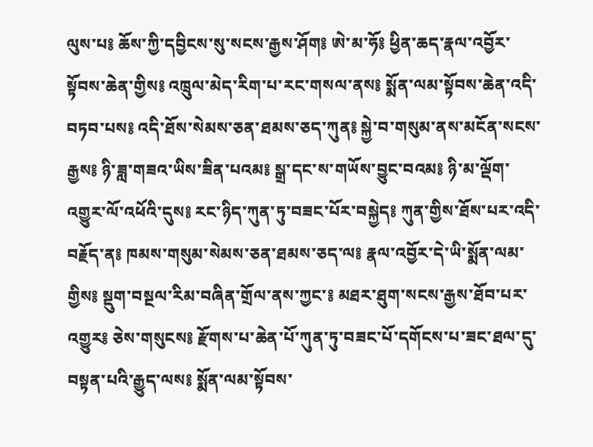ལུས་པ༔ ཆོས་ཀྱི་དབྱིངས་སུ་སངས་རྒྱས་ཤོག༔ ཨེ་མ་ཧོ༔ ཕྱིན་ཆད་རྣལ་འབྱོར་སྟོབས་ཆེན་གྱིས༔ འཁྲུལ་མེད་རིག་པ་རང་གསལ་ནས༔ སྨོན་ལམ་སྟོབས་ཆེན་འདི་བཏབ་པས༔ འདི་ཐོས་སེམས་ཅན་ཐམས་ཅད་ཀུན༔ སྐྱེ་བ་གསུམ་ནས་མངོན་སངས་རྒྱས༔ ཉི་ཟླ་གཟའ་ཡིས་ཟིན་པའམ༔ སྒྲ་དང་ས་གཡོས་བྱུང་བའམ༔ ཉི་མ་ལྡོག་འགྱུར་ལོ་འཕོའི་དུས༔ རང་ཉིད་ཀུན་ཏུ་བཟང་པོར་བསྐྱེད༔ ཀུན་གྱིས་ཐོས་པར་འདི་བརྗོད་ན༔ ཁམས་གསུམ་སེམས་ཅན་ཐམས་ཅད་ལ༔ རྣལ་འབྱོར་དེ་ཡི་སྨོན་ལམ་གྱིས༔ སྡུག་བསྔལ་རིམ་བཞིན་གྲོལ་ནས་ཀྱང་༔ མཐར་ཐུག་སངས་རྒྱས་ཐོབ་པར་འགྱུར༔ ཅེས་གསུངས༔ རྫོགས་པ་ཆེན་པོ་ཀུན་ཏུ་བཟང་པོ་དགོངས་པ་ཟང་ཐལ་དུ་བསྟན་པའི་རྒྱུད་ལས༔ སྨོན་ལམ་སྟོབས་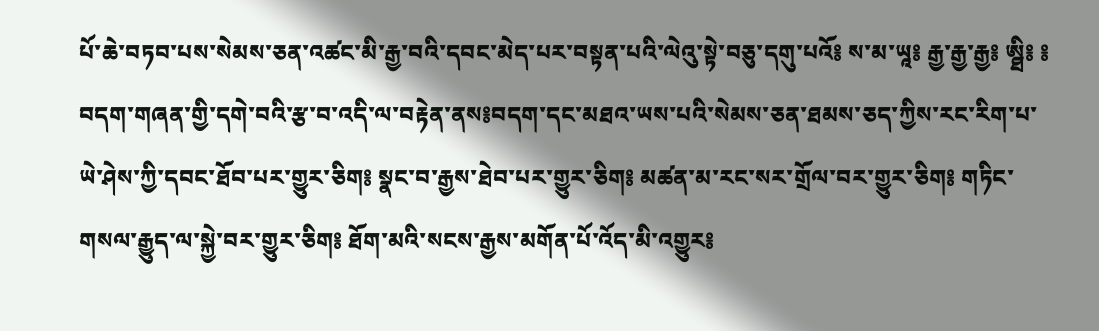པོ་ཆེ་བཏབ་པས་སེམས་ཅན་འཚང་མི་རྒྱ་བའི་དབང་མེད་པར་བསྟན་པའི་ལེའུ་སྟེ་བཅུ་དགུ་པའོ༔ ས་མ་ཡཱ༔ རྒྱ་རྒྱ་རྒྱ༔ ཨྠི༔ ༔ བདག་གཞན་གྱི་དགེ་བའི་རྩ་བ་འདི་ལ་བརྟེན་ནས༔བདག་དང་མཐའ་ཡས་པའི་སེམས་ཅན་ཐམས་ཅད་ཀྱིས་རང་རིག་པ་ཡེ་ཤེས་ཀྱི་དབང་ཐོབ་པར་གྱུར་ཅིག༔ སྣང་བ་རྒྱས་ཐེབ་པར་གྱུར་ཅིག༔ མཚན་མ་རང་སར་གྲོལ་བར་གྱུར་ཅིག༔ གཏིང་གསལ་རྒྱུད་ལ་སྐྱེ་བར་གྱུར་ཅིག༔ ཐོག་མའི་སངས་རྒྱས་མགོན་པོ་འོད་མི་འགྱུར༔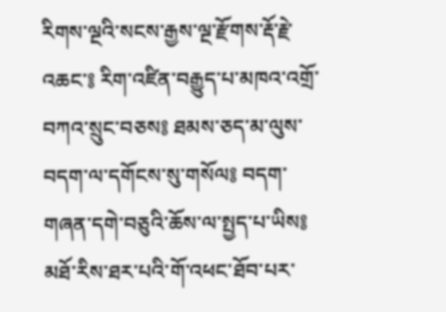རིགས་ལྔའི་སངས་རྒྱས་ལྔ་རྫོགས་རྡོ་རྗེ་འཆང་༔ རིག་འཛིན་བརྒྱུད་པ་མཁའ་འགྲོ་བཀའ་སྲུང་བཅས༔ ཐམས་ཅད་མ་ལུས་བདག་ལ་དགོངས་སུ་གསོལ༔ བདག་གཞན་དགེ་བཅུའི་ཆོས་ལ་སྤྱད་པ་ཡིས༔ མཐོ་རིས་ཐར་པའི་གོ་འཕང་ཐོབ་པར་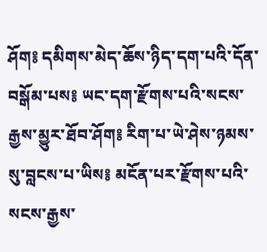ཤོག༔ དམིགས་མེད་ཆོས་ཉིད་དག་པའི་དོན་བསྒོམ་པས༔ ཡང་དག་རྫོགས་པའི་སངས་རྒྱས་མྱུར་ཐོབ་ཤོག༔ རིག་པ་ཡེ་ཤེས་ཉམས་སུ་བླངས་པ་ཡིས༔ མངོན་པར་རྫོགས་པའི་སངས་རྒྱས་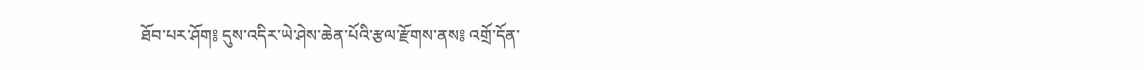ཐོབ་པར་ཤོག༔ དུས་འདིར་ཡེ་ཤེས་ཆེན་པོའི་རྩལ་རྫོགས་ནས༔ འགྲོ་དོན་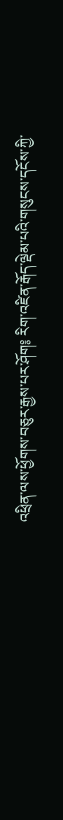འཕྲིན་ལས་ཕྱོགས་བཅུར་རྒྱས་པར་ཤོག༔ རིག་འཛིན་རྒོད་ལྡེམ་པའི་གསུངས་དངོས་ཀྱི་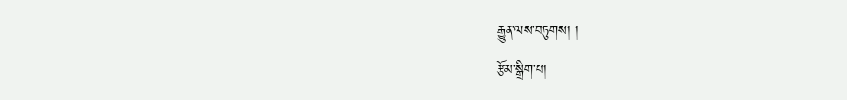རྒྱུན་ལས་བཏུགས། །
རྩོམ་སྒྲིག་པ།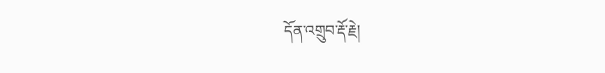དོན་འགྲུབ་རྡོ་རྗེ།